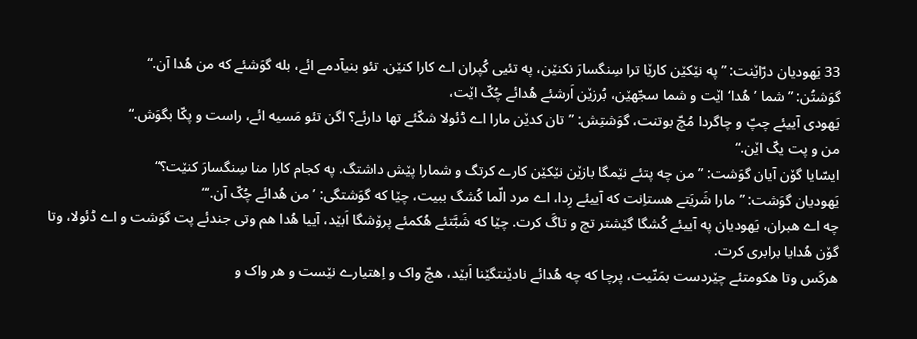33 یَهودیان درّاێنت: ”په نێکێن کارێا ترا سِنگسارَ نکنێن، په تئیی کُپران اے کارا کنێن. تئو بنیآدمے ائے، بله گوَشئے که من هُدا آن.“
گوَشتُن: ”شما ’هُدا‘ اێت و شما سجّهێن، بُرزێن اَرشئے هُدائے چُکّ اێت،
یَهودی آییئے چپّ و چاگردا مُچّ بوتنت، گوَشتِش: ”تان کدێن مارا اے ڈئولا شکّئے تها دارئے؟ اگن تئو مَسیه ائے، راست و پکّا بگوَش.“
من و پت یکّ اێن.“
ایسّایا گۆن آیان گوَشت: ”من چه پتئے نێمگا بازێن نێکێن کارے کرتگ و شمارا پێش داشتگ. په کجام کارا منا سِنگسارَ کنێت؟“
یَهودیان گوَشت: ”مارا شَریَتے هستاِنت که آییئے رِدا، اے مرد الّما کُشگ ببیت، چێا که گوَشتگی: ’من هُدائے چُکّ آن.‘“
چه اے هبران، یَهودیان په آییئے کُشگا گێشتر تچ و تاگَ کرت. چێا که شَبَّتئے هُکمئے پرۆشگا اَبێد، آییا هُدا هم وتی جندئے پت گوَشت و اے ڈئولا، وتا گۆن هُدایا برابری کرت.
هرکَس وتا هکومتئے چێردست بمَنّیت، پرچا که چه هُدائے نادێنتگێنا اَبێد، هچّ واک و اِهتیارے نێست و هر واک و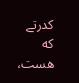کدرتے که هست،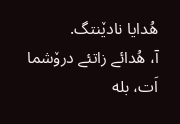هُدایا نادێنتگ.
آ، هُدائے زاتئے درۆشما اَت، بله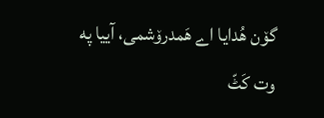گۆن هُدایا اے هَمدرۆشمی، آییا په وت کَٹّ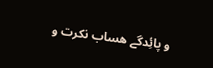و پائِدگے هساب نکرت و